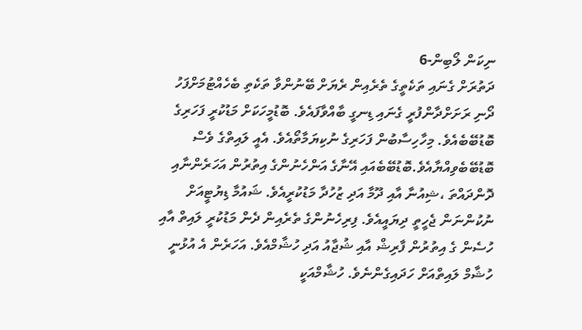ނިކަން ލޯބިން-6
ދަތުރަށް ގެނައި ތަކެތީގެ ތެރެއިން ރެޔަށް ބޭނުންވާ ތަކެތި ބެހެއްޓުމަށްފަހު ދޯނި ރަށަށްދާންފުރީ ގެނައި ޑިނގީ ބާއްވާފައެވެ. ބޮޑުމީހަކަށް މަޑުކުރީ ފަހަރިގެ ބޮޑުބޭބެއެވެ. މިހާހިސާބުން ފަހަރިގެ ނުކިޔަމާތޯއެވެ. އެއީ ލައިތްގެ ވެސް ބޮޑުބޭބެވިއްޔާއެވެ.ބޮޑުބޭބެއައި އޭނާގެ އަންހެނުންގެ އިތުރުން އަހަރެންނާއި ދޮންދައްތަ ،ޝިއުނާ އާއި ދޫމާ އަދި ޒުހުދާ މަޑުކުރީއެވެ. ޝައުމާ ޑިޔުޓީއަށް ނުކުންނަން ޖެހީތީ ދިޔައީއެވެ. ފިރިހެނުންގެ ތެރެއިން ދެން މަޑުކުރީ ލައިތް އާއި ހުސެން ގެ އިތުރުން ފާރިޝް އާއި ޝުޖާއު އަދި ހުޝާމްއެވެ. އަހަރެން އެ އުޅުނީ ހުޝާމް ލައިތްއަށް ހަދައިގެންނެވެ. ހުޝާމްއަކީ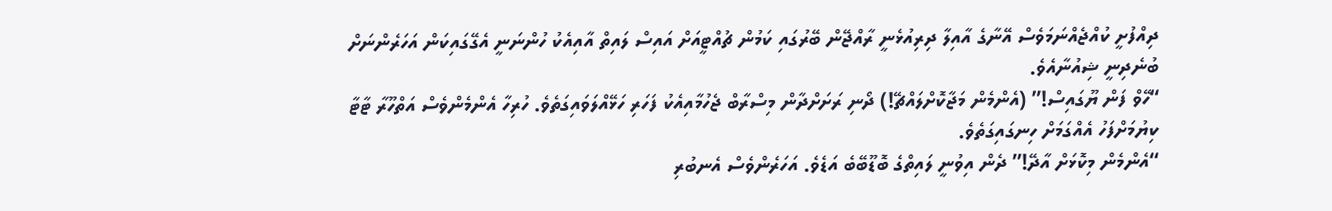ދިއްފުށީ ކުއްޖެއްނަމަވެސް އޭނާގެ އާއިލާ ދިރިއުޅެނީ ރާއްޖޭން ބޭރުގައި ކަމުން ޗުއްޓީއަށް އައިސް ލައިތް އާއިއެކު ހުންނަނީ އެގޭގައިކަން އަހަރެންނަށް ބުނެދިނީ ޝިއުނާއެވެ.
“ހޭވް ފަން ޔޫގައިސް!” (އެންމެން މަޖާކޮށްލައްޗޭ!) ދޯނި ރަށަށްދާން މިސްރާބް ޖެހުމާއިއެކު ފަހަރި ހަޅޭއްލަވައިގަތެވެ. ހުރިހާ އެންމެންވެސް އަތްހޫރާ ޓާޓާ ކިޔުމަށްފަހު އެއްގަމަށް ހިނގައިގަތެވެ.
“އެންމެން މިކޮޅަށް އާދޭ!” ދެން އިވުނީ ލައިތްގެ ބޮޑޫބޭބެ އަޑެވެ. އަހަރެންވެސް އެނބުރި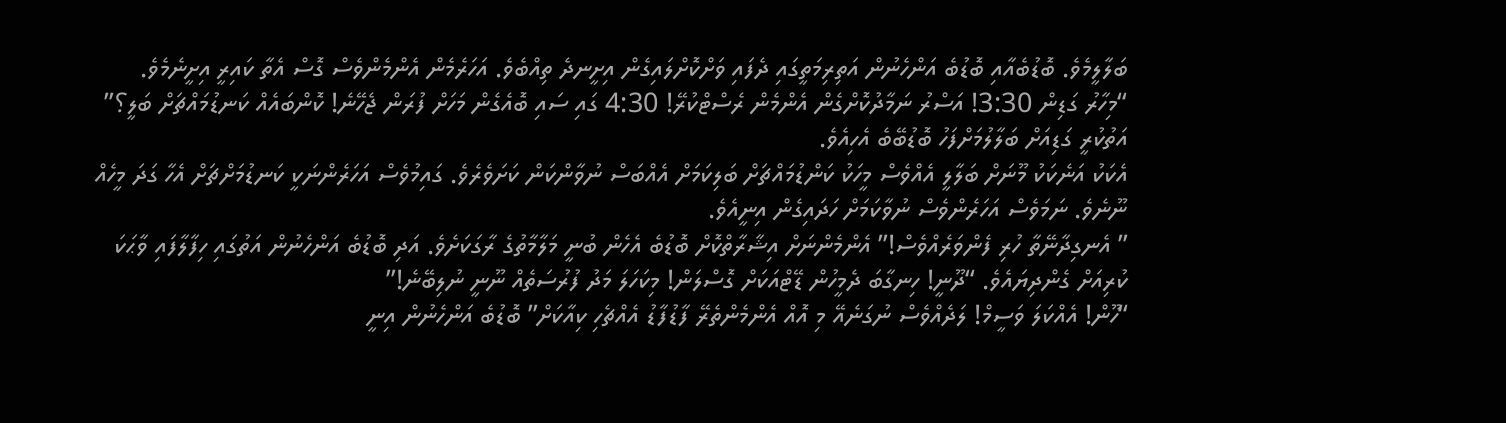ބަލާލީމެވެ. ބޮޑުބެއާއި ބޮޑުބެ އަންހެނުން އަތިރިމަތީގައި ދެފައި ވަށްކޮށްލައިގެން އިށީނދެ ތިއްބެވެ. އަހަރެމެން އެންމެންވެސް ގޮސް އެތާ ކައިރީ އިށީނެމެވެ.
“މިހާރު ގަޑިން 3:30! އަސްރު ނަމާދުކޮށްގެން އެންމެން ރެސްޓްކުރޭ! 4:30 ގައި ސައި ބޮއެގެން މަހަށް ފުރަން ޖެހޭނެ! ކޮންބައެއް ކަނޑުމައްޗަށް ބަލީ؟” އަތުކުރީ ގަޑިއަށް ބަލާލުމަށްފަހު ބޮޑުބޭބެ އެހިއެވެ.
އެކަކު އަނެކަކު މޫނަށް ބަލާލީ އެއްވެސް މީހަކު ކަންޑުމައްޗަށް ބަލިކަމަށް އެއްބަސް ނުވާންކަން ކަށަވެރެވެ. ގައިމުވެސް އަހަރެންނަކީ ކަނޑުމަށްޗަށް އެހާ ގަދަ މީހެއް ނޫނެވެ. ނަމަވެސް އަހަރެންވެސް ނުވާކަމަށް ހަދައިގެން އިނީއެވެ.
” އެނގިދާނޭތާ ހުރި ފެންވަރެއްވެސް!” އެންމެންނަށް އިޝާރާތްކޮށް ބޮޑުބެ އެހެން ބުނީ މަލާމާތުގެ ރާގަކަށެވެ. އަދި ބޮޑުބެ އަންހެނުން އަތުގައި ހިފާލާފައި ވާޙަކަ ކުރިއަށް ގެންދިޔައެވެ. “ދޫނީ! ހިނގާބަ ދެމީހުން ޑޭޓްއަކަށް ގޮސްލަން! މިކަހަލަ މަދު ފުރުސަތެއް ނޫނީ ނުލިބޭނެ!”
“ހޫން! އެއްކަލަ ވަސީމް! ލަދެއްވެސް ނުގަނެއޭ މި އޮއް އެންމެންތެރޭ ފާޑުފާޑު އެއްޗެހި ކިއާކަށް” ބޮޑުބެ އަންހެނުން އިނީ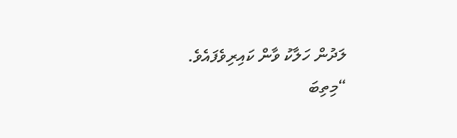ލަދުން ހަލާކު ވާން ކައިރިވެފައެވެ.
“މިތިބަ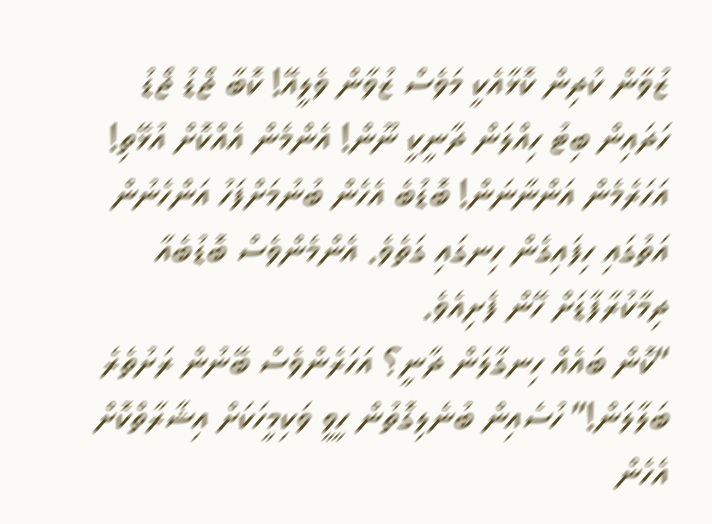ޒުވާން ކުދިން ކޮޅާއެކީ މަވެސް ޒުވާން ވެލީއޭ! ކޮބާ ޖޯޑު ޖޯޑު ހަދައިން ބިޓު ހިއްލަން ދާނީކީ ނޫން! އެންމެން އެއްކޮށް އުޅޭތި! އަހަރެމެން އަންނާނަން! ބޮޑުބެ އެހެން ބުނުމަށްފަހު އަންހެނުން އަތުގައި ހިފައިގެން ހިނގައި ގަތެވެ. އެންމެންވެސް ބޮޑުބެއާ ދިމާކުރާފާޑަށް ހޭން ފެށިއެވެ.
“ކޮން ބައެއް ހިނގާލަން ދާނީ؟ އަހަރެންވެސް ބޭނުން ރަށުތެރެ ބަލާލަން!” ހުސެއިން ބުނެލިގޮތުން ހީވީ ވަކިމީހަކަށް އިޝާރާތްކޮށް އެހެން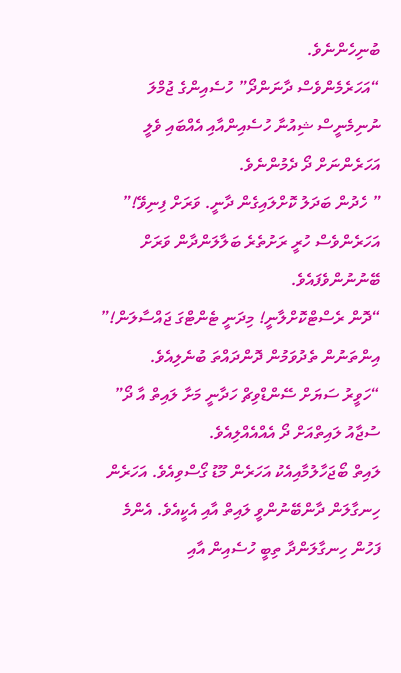ބުނިހެންނެވެ.
“އަހަރެމެންވެސް ދާނަންދޯ” ހުސެއިންގެ ޖުމްލަ ނުނިމެނީސް ޝިއުނާ ހުސެއިންއާއި އެއްބައި ވެލީ އަހަރެންނަށް ދޯ ދެމުންނެވެ.
” ހެދުން ބަދަލު ކޮށްލައިގެން ދާނީ. ވަރަށް ފިނިވޭ!” އަހަރެންވެސް ހުރީ ރަށުތެރެ ބަލާލަންދާން ވަރަށް ބޭނުނުންވެފައެވެ.
“ދޮން ރެސްޓްކޮށްލާނީ! މިދަނީ ޓެންޓްގަ ޖައްސާލަން!” އިންތަނުން ތެދުވަމުން ދޮންދައްތަ ބުނެލިއެވެ.
“ހަވީރު ސަޔަށް ސޭންޑްވިޗް ހަދާނީ މަށާ ލައިތް އާ ދޯ” ސުޖާއު ލައިތްއަށް ދޯ އެއްއެއްލިއެވެ.
ލައިތް ބޯޖަހާލުމާއިއެކު އަހަރެން މޫޑު ގޯސްވިއެވެ. އަހަރެން ހިނގާލަން ދާންބޭނުންވީ ލައިތް އާއި އެކީއެވެ. އެންމެ ފަހުން ހިނގާލަންދާ ތިބީ ހުސެއިން އާއި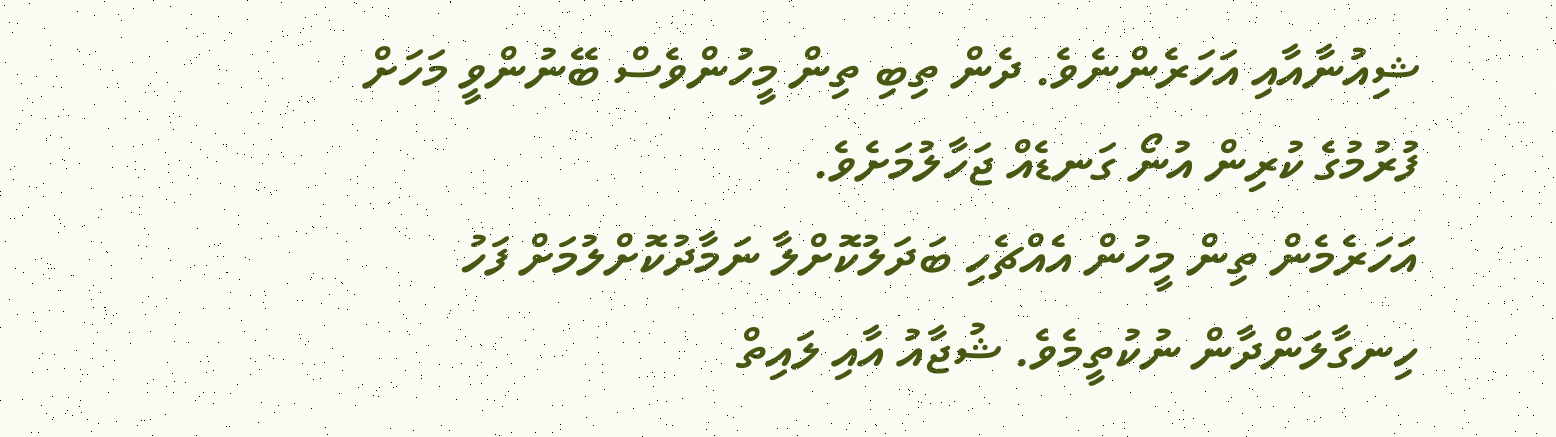ޝިއުނާއާއި އަހަރެންނެވެ. ދެން ތިބި ތިން މީހުންވެސް ބޭނުންވީ މަހަށް ފުރުމުގެ ކުރިން އުނޯ ގަނޑެއް ޖަހާލުމަށެވެ.
އަހަރެމެން ތިން މީހުން އެއްޗެހި ބަދަލުކޮށްލާ ނަމާދުކޮށްލުމަށް ފަހު ހިނގާލަންދާން ނުކުތީމެވެ. ޝުޖާއު އާއި ލައިތް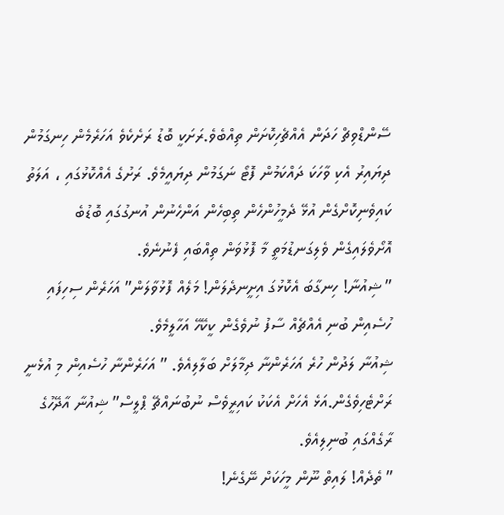ސޭންޑްވިޗް ހަދަން އެއްޗެހިކޮށަން ތިއްބެވެ.ރަށަކީ ބޮޑު ރަށެކެވެ އަހަރެމެން ހިނގަމުން ދިޔައިރު އެކި ވާހަކަ ދައްކަމުން ފޮޓޯ ނަގަމުން ދިޔައީމެވެ. ރަށުގެ އެއްކޮޅުގައި ، އަލަތު ކައިވެނިކޮށްގެން އުޅޭ ދެމީހުންހެން ތިބިހެން އަންހެނުން އުނގުގައި ބޮޑުބެ އޮށޯވެލައިގެން ވެލިގަނޑުމަތީ މާ ފޮޅުވަން ތިއްބައި ފެނުނެވެ.
” ޝިއުނާ! ހިނގާބަ އެކޮޅުގަ އިށީނދެލަން! މަލެއް ފޮޅުވާލަން” އަހަރެން ސިހިފައި ހުސެއިން ބުނި އެއްޗެއް ސާފު ނުވެގެން ކީކޭހޭ އަހާލީމެވެ.
ޝިއުނާ ލަދުން ހުރެ އަހަރެންނާ ދިމާލަށް ބަލާލިއެވެ. ” އަހަރެންނާ ހުސެއިން މި އުޅެނީ ރަށްޓެހިވެގެން.އަޅެ އެހަށް އެކަކު ކައިރީވެސް ނުބުނައްޗޭ ޕްލީސް” ޝިއުނާ އާދޭހުގެ ރާގެއްގައި ބުނިލިއެވެ.
” ތެދެއް! ލައިތް ނޫން މީހަކަށް ނޭގެނެ!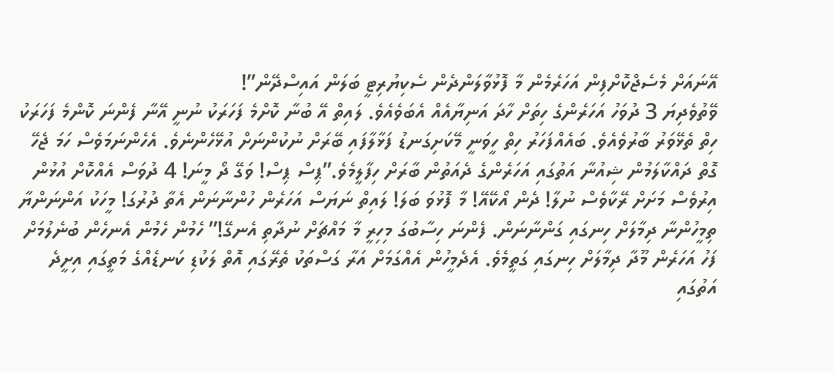އޭނައަށް މެސެޖްކޮށްފިން އަހަރެމެން މާ ފޮޅުވާލަންދެން ސެކިޔުރިޓީ ބަލަން އައިސްދޭން”!
ވޭތުވެދިޔަ 3 ދުވަހު އަހަރެންގެ ހިތަށް ހާދަ އަނިޔާއެއް އެބަވެއެވެ. ލައިތް އޭ ބުނާ ކޮށްމެ ފަހަރަކު ނުނީ އޭނާ ފެންނަ ކޮންމެ ފަހަރަކު ހިތް ތެޅޭވަރު ބާރުވެއެވެ. ބައެއްފަހަރު ހިތް ހީވަނީ މޭކަށިގަނޑު ފަޅާލާފައި ބޭރަށް ނުކުންނަށް އުޅޭހެންނެވެ. އެހެންނަމަވެސް ހަމަ ޖެހޭ ގޮތް ދައްކާލަމުން ޝިއުނާ އަތުގައި އަހަރެންގެ ދެއަތުން ބާރަށް ހިފާލީމެވެ.”ޕިސް ޕިސް! ވަގޭ ދޯ މީނަ! 4 ދުވަސް އެއްކޮށް އުޅުން އިރުވެސް މަށަށް ރޭކާވެސް ނުލާ! ދެން އޯކޭއޭ! މާ ފޮޅުވަ ބަލަ! ލައިތް ނަޔަސް އަހަރެން ހުންނާނަން އެތާ ދުރުގަ! މީހަކު އަންނަންޔާ ތިމީހުންނާ ދިމާލަށް ހިނގައި ގަންނާނަން. ފެންނަ ހިސާބުގަ މިހިރީ މާ މައްޗަށް ނުދާތި އެނގޭ!” ހެމުން ހެމުން އެނހެން ބުނެލުމަށް ފަހު އަހަރެން މޫދާ ދިމާލަށް ހިނގައި ގަތީމެވެ. އެދެމީހުން އެއްގަމަށް އަރާ ގަސްތަކު ތެރޭގައި އޮތް ލަކުޑި ކަނޑެއްގެ މަތީގައި އިށީދެ އަތުގައި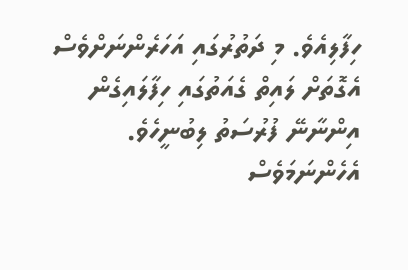ހިފާލިއެވެ. މި ދަތުރުގައި އަހަރެންނަށްވެސް އެގޮތަށް ލައިތް ގެއަތުގައި ހިފާލައިގެން އިންނާނޭ ފުރުސަތު ލިބުނީހެވެ. އެހެންނަމަވެސް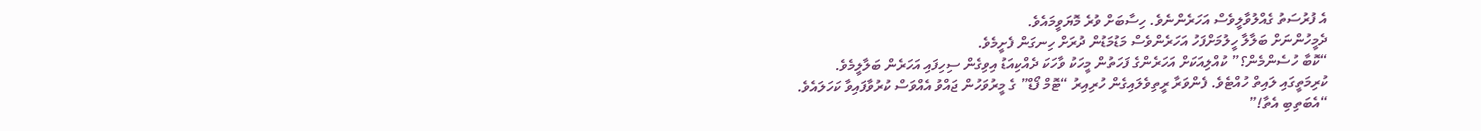އެ ފުރުސަތު ގެއްލުވާލީވެސް އަހަރެންނެވެ. ހިސާބަށް ވުރެ މޮޔަވީމައެވެ.
ދެމީހުންނަށް ބަލާލާ ހީލުމަށްފަހު އަހަރެންވެސް މަޑުމަޑުން ދުރަށް ހިނގަން ފެށީމެވެ.
“ކޮބާ ހުސެންމެން؟” ކުއްލިއަކަށް އަހަރެންގެ ފަހަތުން މީހަކު ވާހަކަ ދެއްކިއަޑު އިވިގެން ސިހިފައި އަހަރެން ބަލާލީމެވެ.
ކުރިމަތީގައި ލައިތް ހުއްޓެވެ. ފެންވަރާ ރީތިވެލައިގެން ހުރިއިރު “ޓޮމް ފޯޑް” ގެ މީރުވަހުން ޖައްވު އެއްވަސް ކުރުވާފައިވާ ކަހަލައެވެ.
“އެބަތިބި އެތާ!”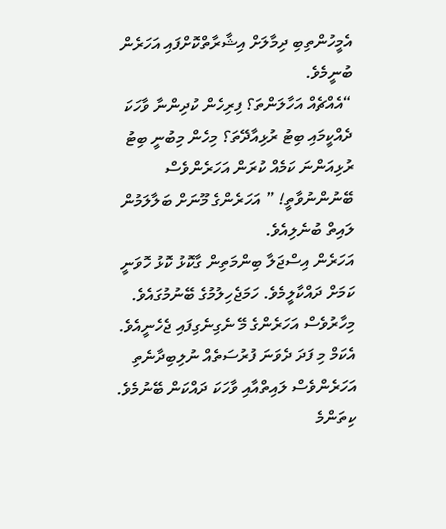އެމީހުންތިބި ދިމާލަށް އިޝާރާތްކޮށްފައި އަހަރެން ބުނީމެވެ.
“އެއްޗެއް އަހާލަންތަ؟ ފިރިހެން ކުދިންނާ ވާހަކަ ދެއްކީމައި ބިޓު ރުޅިއާދޭތަ؟ މިހެން މިބުނީ ބިޓު ރުޅިއަންނަ ކަމެއް ކުރަން އަހަރެންވެސް ބޭނުންނުވާތީ! ” އަހަރެންގެ މޫނަށް ބަލާލަމުން ލައިތް ބުނެލިއެވެ.
އަހަރެން އިސްޖަލާ ބިންމަތިން ގާކޮޅު ކޮޅު ހޮވަނީ ކަމަށް ދައްކާލީމެވެ. ހަމަޖެހިލުމުގެ ބޭނުމުގައެވެ. މިހާރުވެސް އަހަރެންގެ މޭ ނެގިނެގިފައި ޖެހެނީއެވެ. އެކަމް މި ފަދަ ދެވަނަ ފުރުސަތެއް ނުލިބިދާނެތި އަހަރެންވެސް ލައިތްއާއި ވާހަކަ ދައްކަން ބޭނުމެވެ. ކިތަންމެ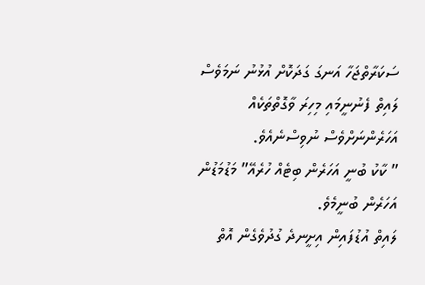ސަކަރާތްޖަހާ އަނގަ ގަދަކޮށް އުޅުނު ނަމަވެސް ލައިތް ފެނުނީމައި މިހިރަ ވާގޮތްތަކެއް އަހަރެންނަށްވެސް ނުވިސްނެއެވެ.
” ކާކު ބުނީ އަހަރެން ބިޓެއް ހުރެއޭ” މަޑުމަޑުން އަހަރެން ބުނީމެވެ.
ލައިތް އުޑުފައިން އިށީނދެ ގުދުވެގެން އޮތް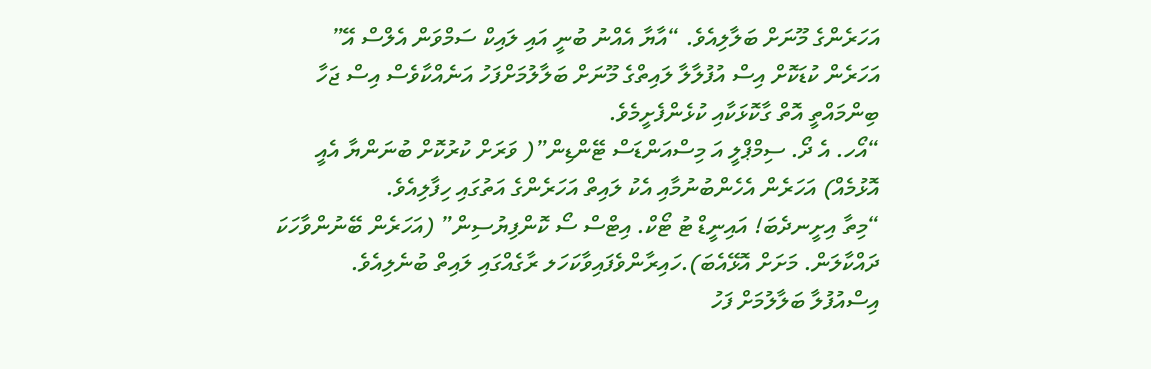އަހަރެންގެ މޫނަށް ބަލާލިއެވެ. “އާޔާ އެއްނު ބުނީ އައި ލައިކް ސަމްވަން އެލްސް އޭ”
އަހަރެން ކުޑަކޮށް އިސް އުފުލާލާ ލައިތްގެ މޫނަށް ބަލާލުމަށްފަހު އަނެއްކާވެސް އިސް ޖަހާ ބިންމައްތީ އޮތް ގާކޮޅަކާއި ކުޅެންފެށީމެވެ.
“އޯހ. އެ ދޯ. ސިމްޕްލީ އަ މިސްއަންޑަސް ޓޭންޑިން”( ވަރަށް ކުރުކޮށް ބުނަންޔާ އެއީ އޮޅުމެއް) އަހަރެން އެހެންބުނުމާއި އެކު ލައިތް އަހަރެންގެ އަތުގައި ހިފާލިއެވެ.
“މިތާ އިށީނދެބަ! އައިނީޑް ޓު ޓޯކް. އިޓްސް ސޯ ކޮންފިޔުސިން” (އަހަރެން ބޭނުންވާހަކަ ދައްކާލަން. މަށަށް އޮޅޭއެބަ).ހައިރާންވެފައިވާކަހަލ ރާގެއްގައި ލައިތް ބުނެލިއެވެ.
އިސްއުފުލާ ބަލާލުމަށް ފަހު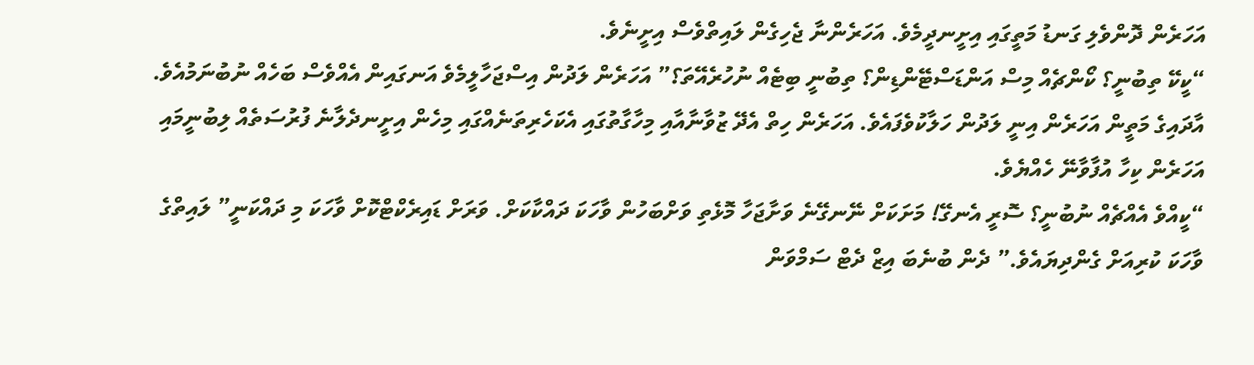އަހަރެން ދޮންވެލި ގަނޑު މަތީގައި އިށީނދީމެވެ. އަހަރެންނާ ޖެހިގެން ލައިތްވެސް އިށީނެވެ.
“ކީކޭ ތިބުނީ؟ ކޯންޗެއް މިސް އަންޑަސްޓޭންޑިން؟ ތިބުނީ ބިޓެއް ނުހުރެއޭތަ؟” އަހަރެން ލަދުން އިސްޖަހާލީމެވެ އަނގައިން އެއްވެސް ބަހެއް ނުބުނަމުއެވެ.
އާދައިގެ މަތީން އަހަރެން އިނީ ލަދުން ހަލާކުވެފައެވެ. އަހަރެން ހިތް އެދޭ ޒުވާނާއާއި މިހާގާތުގައި އެކަހެރިތަނެއްގައި މިހެން އިށީނދެލާނެ ފުރުސަތެއް ލިބުނީމައި އަހަރެން ކިހާ އުފާވާނޭ ހެއްޔެވެ.
“ކީއްވެ އެއްޗެއް ނުބުނީ؟ ސޮރީ އެނގޭ! މަށަކަށް ނޭނގޭނެ ވަށާޖަހާ މޮޅެތި ވަށްބަހުން ވާހަކަ ދައްކާކަށް. ވަރަށް ޑައިރެކްޓްކޮށް ވާހަކަ މި ދައްކަނީ” ލައިތްގެ ވާހަކަ ކުރިއަށް ގެންދިޔައެވެ.” ދެން ބުނެބަ އިޒް ދެޓް ސަމްވަން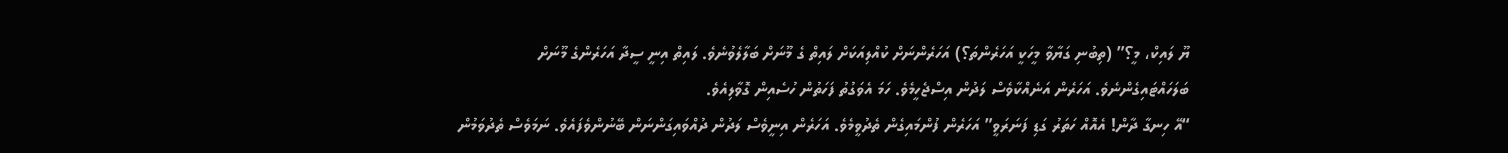ޔޫ ލައިކް، މީ؟” (ތިބުނި ގަޔާވާ މީހަކީ އަހަރެންތަ؟) އަހަރެންނަށް ކުއްލިއަކަށް ލައިތް ގެ މޫނަށް ބަލާލެވުނެވެ. ލައިތް އިނީ ސީދާ އަހަރެންގެ މޫނަށް ބަލަހައްޓައިގެންނެވެ. އަހަރެން އަނެއްކާވެސް ލަދުން އިސްޖެހީމެވެ. ހަމަ އެވަގުތު ފަހަތުން ހުސެއިން ގޮވާލިއެވެ.
“އޭ ހިނގާ ދާން! އެއޮއް ހަތަރު ގަޑި ފަނަރަވީ” އަހަރެން ފުންމައިގެން ތެދުވީމެވެ. އަހަރެން އިނީވެސް ލަދުން ދުއްވައިގަންނަން ބޭނުންވެފައެވެ. ނަމަވެސް ތެދުވަމުން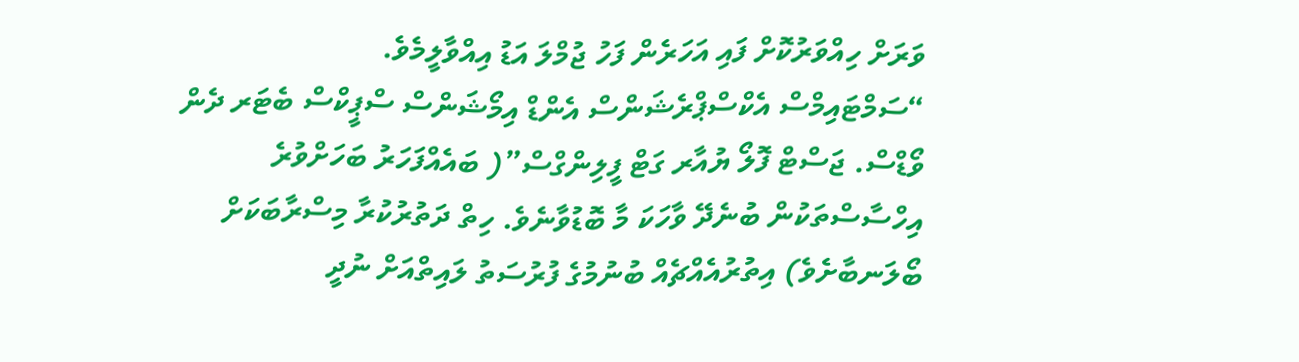ވަރަށް ހިއްވަރުކޮށް ފައި އަހަރެން ފަހު ޖުމްލަ އަޑު އިއްވާލީމެވެ.
“ސަމްޓައިމްސް އެކްސްޕްރެޝަންސް އެންޑް އިމޯޝަންސް ސްޕީކްސް ބެޓަރ ދެން ވޯޑްސް. ޖަސްޓް ފޮލޯ ޔުއާރ ގަޓް ފީލިންގްސް”( ބައެއްފަހަރު ބަހަށްވުރެ އިހްސާސްތަކުން ބުނެދޭ ވާހަކަ މާ ބޮޑުވާނެވެ. ހިތް ދަތުރުކުރާ މިސްރާބަކަށް ބޯލަނބާށެވެ) އިތުރުއެއްޗެއް ބުނުމުގެ ފުރުސަތު ލައިތްއަށް ނުދީ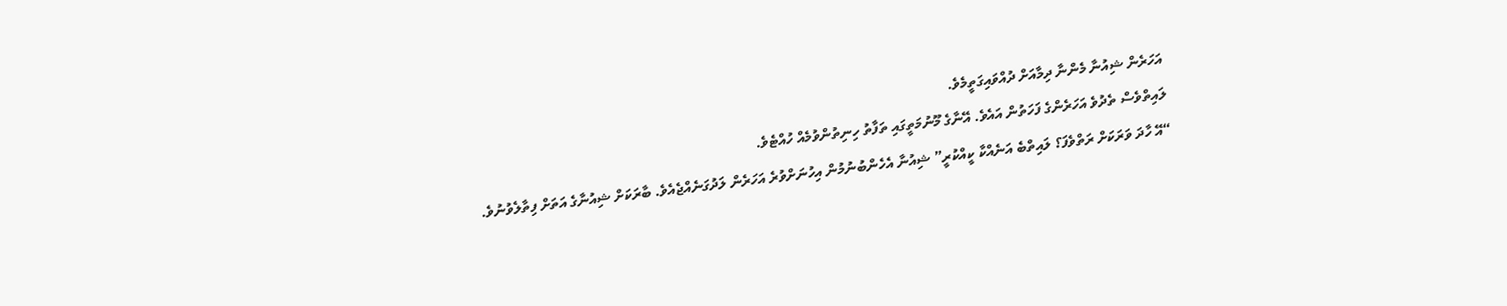އަހަރެން ޝިއުނާ މެންނާ ދިމާއަށް ދުއްވައިގަތީމެވެ.
ލައިތްވެސް ތެދުވެ އަހަރެންގެ ފަހަތުން އައެވެ. އޭނާގެ މޫނުމަތީގައި ތަފާތު ހިނިތުންވުމެއް ހުއްޓެވެ.
“އޭ ހާދަ ވަރަކަށް ރަތްވެފަ؟ ލައިތްބެ އަނެއްކާ ކީއްކުރީ” ޝިއުނާ އެހެންބުނުމުން އިހުނަށްވުރެ އަހަރެން ލަދުގަނެއްޖެއެވެ. ބާރަކަށް ޝިއުނާގެ އަތަށް ފިތާލެވުނުވެ.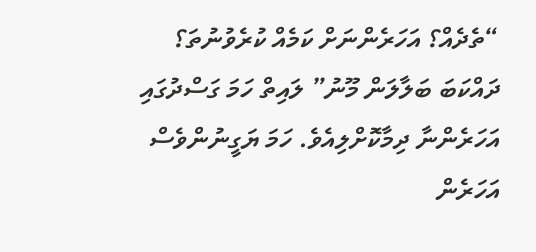“ތެދެއް؟ އަހަރެންނަށް ކަމެއް ކުރެވުނުތަ؟ ދައްކަބަ ބަލާލަން މޫނު” ލައިތް ހަމަ ގަސްދުގައި އަހަރެންނާ ދިމާކޮށްލިއެވެ. ހަމަ ޔަގީނުންވެސް އަހަރެން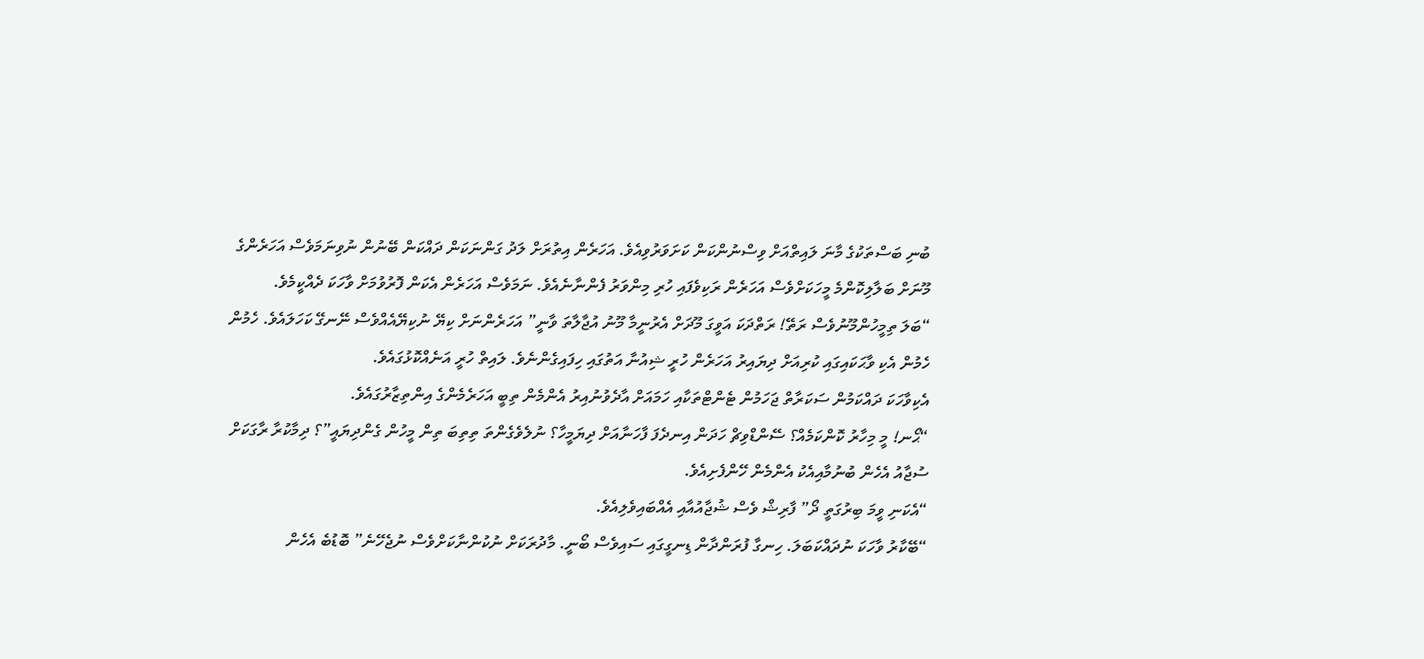ބުނި ބަސްތަކުގެ މާނަ ލައިތްއަށް ވިސްނުންކަން ކަށަވަރުވިއެވެ. އަހަރެން އިތުރަށް ލަދު ގަންނަކަން ދައްކަން ބޭނުން ނުވިނަމަވެސް އަހަރެންގެ މޫނަށް ބަލާލިކޮންމެ މީހަކަށްވެސް އަހަރެން ރަކިވެފައި ހުރި މިންވަރު ފެންނާނެއެވެ. ނަމަވެސް އަހަރެން އެކަން ފޮރުވުމަށް ވާހަކަ ދެއްކީމެވެ.
“ބަލަ ތިމީހުންމޫނުވެސް ރަތޭ! ރަތްދަކަ އަވީގަ މޫދަށް އެރުނީމާ މޫނު އުޖާލާތަ ވާނީ” އަހަރެންނަށް ކިޔޭ ނުކިޔޭއެއްވެސް ނޭނގޭ ކަހަލައެވެ. ހެމުން ހެމުން އެކި ވާޙަކައިގައި ކުރިއަށް ދިޔައިރު އަހަރެން ހުރީ ޝިއުނާ އަތުގައި ހިފައިގެންނެވެ. ލައިތް ހުރީ އަނެއްކޮޅުގައެވެ.
އެކިވާހަކަ ދައްކަމުން ސަކަރާތް ޖަހަމުން ޓެންޓްތަކާއި ހަމައަށް އާދެވުނުއިރު އެންމެން ތިބީ އަހަރެމެންގެ އިންތިޒާރުގައެވެ.
“ޙޯނ! މީ މިހާރު ކޮންކަމެއް؟ ސޭންޑްވިޗް ހަދަން އިނދެފަ ފާހަނާއަށް ދިޔަމީހާ؟ ނުލެވެގެންތަ ތިތިބަ ތިން މީހުން ގެންދިޔައީ”؟ ދިމާކުރާ ރާގަކަށް ސުޖާއު އެހެން ބުނުމާއިއެކު އެންމެން ހޭންފެށިއެވެ.
“އެކަނި ވީމަ ބިރުގަތީ ދޯ” ފާރިޝް ވެސް ޝުޖާއުއާއި އެއްބައިވެލިއެވެ.
“ބޭކާރު ވާހަކަ ނުދައްކަބަލަ. ހިނގާ ފުރަންދާން ޑިނގީގައި ސައިވެސް ބޯނީ. މާދުރަކަށް ނުކުންނާކަށްވެސް ނުޖެހޭނެ” ބޮޑުބެ އެހެން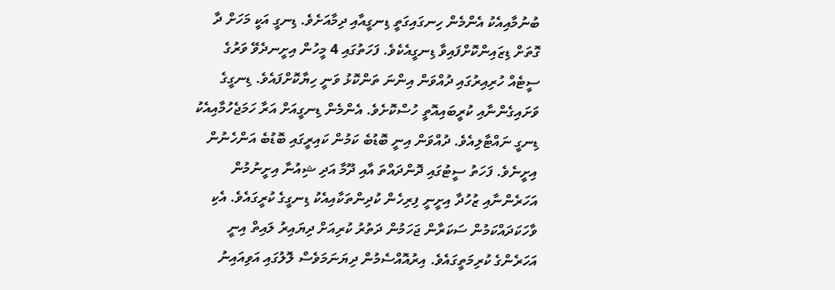ބުނުމާއިއެކު އެންމެން ހިނގައިގަތީ ޑިނގީއާއި ދިމާއަށެވެ. ޑިނގީ އަކީ މަހަށް ދާ ގޮތަށް ޑިޒައިންކޮށްފައިވާ ޑިނގީއެކެވެ. ފަހަތުގައި 4 މީހުން އިށީނދެވޭ ވަރުގެ ސީޓެއް ހުރިއިރުގައި ދުއްވަން އިންނަ ތަންކޮޅު ވަނީ ހިޔާކޮށްފައެވެ. ޑިނގީގެ ވަށައިގެންނާއި ކުރީބައިއޮތީ ހުސްކޮށެވެ. އެންމެން ޑިނގީއަށް އަރާ ހަމަޖެހުމާއިއެކު ޑިނގީ ނައްޓާލިއެވެ. ދުއްވަން އިނީ ބޮޑުބެ ކަމުން ކައިރީގައި ބޮޑުބެ އަންހެނުން އިށީނެވެ. ފަހަތު ސީޓުގައި ދޮންދައްތަ އާއި ދޫމާ އަދި ޝިއުނާ އިށީނުމުން އަހަރެންނާއި ޒުހުދާ އިށީނީ ފިރިހެން ކުދިންތަކާއިއެކު ޑިނގީގެ ކުރީގައެވެ. އެކި ވާހަކަދައްކަމުން ސަކަރާން ޖަހަމުން ދަތުރު ކުރިއަށް ދިޔައިރު ލައިތް އިނީ އަހަރެންގެ ކުރިމަތީގައެވެ. އިރުއޮއްސެމުން ދިޔަނަމަވެސް ލޮލުގައި އަވިއައިނު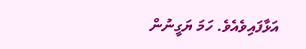އަޅާފައިވެއެވެ. ހަމަ ޔަގީނުން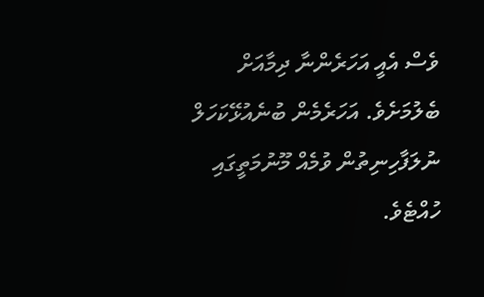ވެސް އެއީ އަހަރެންނާ ދިމާއަށް ބެލުމަށެވެ. އަހަރެމެން ބުނެއުޅޭކަހަލް ނުލަފާހިނިތުން ވުމެއް މޫނުމަތީގައި ހުއްޓެވެ.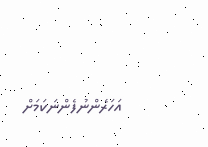އަހަރެންނުފެންނަކަމަށް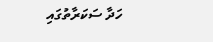ހަދާ ސަކަރާތުގައި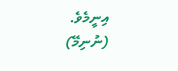އިނީމެވެ.
(ނުނިމޭ)